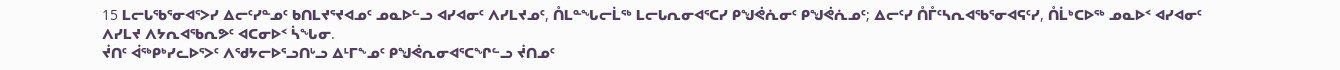15 ᒪᓕᒐᖃᕐᓂᐊᕐᐳᓯ ᐃᓕᑦᓯᓐᓄᑦ ᑲᑎᒪᔪᕐᔪᐊᓄᑦ ᓄᓇᐅᓪᓗ ᐊᓯᐊᓂᑦ ᐱᓯᒪᔪᓄᑦ, ᑍᒪᓐᖓᓕᒫᖅ ᒪᓕᒐᕆᓂᐊᕐᑕᓯ ᑭᖑᕚᕇᓂᑦ ᑭᖑᕚᕇᓄᑦ; ᐃᓕᑦᓯ ᑍᒤᑦᓴᕆᐊᖃᕐᓂᐊᕋᑦᓯ, ᑍᒫᒃᑕᐅᖅ ᓄᓇᐅᑉ ᐊᓯᐊᓂᑦ ᐱᓯᒪᔪ ᐱᔭᕆᐊᖃᕆᕗᑦ ᐊᑕᓂᐅᑉ ᓵᖓᓂ.
ᔫᑎᑦ ᐋᖅᑭᒃᓯᓚᐅᕐᐳᑦ ᐱᖁᔭᓕᐅᕐᓗᑎᒡᓗ ᐃᒻᒥᖕᓄᑦ ᑭᖑᕚᕆᓂᐊᕐᑕᖏᓪᓗ ᔫᑎᓄᑦ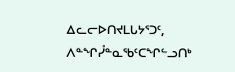ᐃᓚᓕᐅᑎᔪᒪᒐᔭᕐᑐᑦ, ᐱᓐᖏᓮᓐᓇᖃᑦᑕᖏᓪᓗᑎᒃ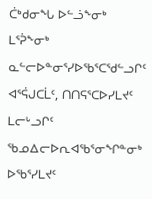ᑖᒃᑯᓂᖓ ᐅᓪᓘᖕᓂᒃ ᒪᕐᕉᖕᓂᒃ ᓇᓪᓕᐅᓐᓂᕐᓯᐅᖃᕐᑕᖁᓪᓗᒋᑦ ᐊᕐᕌᒍᑕᒫᑦ, ᑎᑎᕋᕐᑕᐅᓯᒪᔪᑦ ᒪᓕᒡᓗᒋᑦ ᖃᓄᐃᓕᐅᕆᐊᖃᕐᓂᖏᓐᓂᒃ ᐅᖃᕐᓯᒪᔪᑦ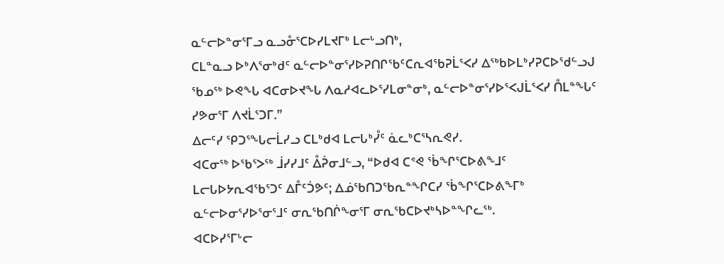ᓇᓪᓕᐅᓐᓂᕐᒥᓗ ᓇᓗᓁᕐᑕᐅᓯᒪᔪᒥᒃ ᒪᓕᒡᓗᑎᒃ,
ᑕᒪᓐᓇᓗ ᐅᒃᐱᕐᓂᒃᑯᑦ ᓇᓪᓕᐅᓐᓂᕐᓯᐅᕈᑎᒋᖃᑦᑕᕆᐊᖃᕈᒫᕐᐸᓯ ᐃᖅᑲᐅᒪᒃᓯᕈᑕᐅᖁᓪᓗᒍ ᖃᓄᖅ ᐅᕙᖓ ᐊᑕᓂᐅᔪᖓ ᐱᓇᓱᐊᓚᐅᕐᓯᒪᓂᓐᓂᒃ, ᓇᓪᓕᐅᓐᓂᕐᓯᐅᕐᐸᒍᒫᕐᐸᓯ ᑍᒪᓐᖓᑦ ᓯᕗᓂᕐᒥ ᐱᔪᒫᕐᑐᒥ.”
ᐃᓕᑦᓯ ᕿᑐᕐᖓᓕᒫᓯᓗ ᑕᒪᒃᑯᐊ ᒪᓕᒐᒃᓮᑦ ᓈᓚᒃᑕᕐᓴᕆᕙᓯ.
ᐊᑕᓂᖅ ᐅᖃᕐᐳᖅ ᒨᓯᓯᒧᑦ ᐂᕉᓂᒧᓪᓗ, “ᐅᑯᐊ ᑕᕝᕙ ᖄᖏᕐᑕᐅᕕᖕᒧᑦ ᒪᓕᒐᐅᔭᕆᐊᖃᕐᑐᑦ ᐃᒤᑦᑑᕗᑦ; ᐃᓅᖃᑎᑐᖃᕆᓐᖏᑕᓯ ᖄᖏᕐᑕᐅᕕᖕᒥᒃ ᓇᓪᓕᐅᓂᕐᓯᐅᕐᓂᕐᒧᑦ ᓂᕆᖃᑎᒌᖕᓂᕐᒥ ᓂᕆᖃᑕᐅᔪᒃᓴᐅᓐᖏᓚᖅ.
ᐊᑕᐅᓯᕐᒥᒡᓕ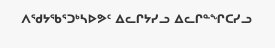ᐱᖁᔭᖃᕐᑐᒃᓴᐅᕗᑦ ᐃᓚᒋᔭᓯᓗ ᐃᓚᒋᓐᖏᑕᓯᓗ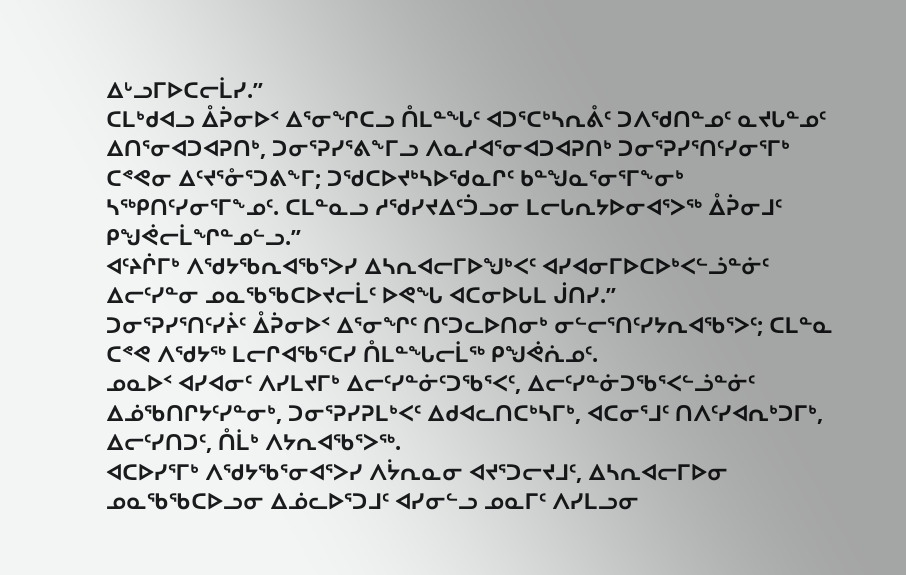ᐃᒡᓗᒥᐅᑕᓕᒫᓯ.”
ᑕᒪᒃᑯᐊᓗ ᐂᕉᓂᐅᑉ ᐃᕐᓂᖏᑕᓗ ᑍᒪᓐᖓᑦ ᐊᑐᕐᑕᒃᓴᕆᕔᑦ ᑐᐱᖁᑎᓐᓄᑦ ᓇᔪᒐᓐᓄᑦ ᐃᑎᕐᓂᐊᑐᐊᕈᑎᒃ, ᑐᓂᕐᕈᓯᕐᕕᖕᒥᓗ ᐱᓇᓱᐊᕐᓂᐊᑐᐊᕈᑎᒃ ᑐᓂᕐᕈᓯᕐᑎᑦᓯᓂᕐᒥᒃ ᑕᕝᕙᓂ ᐃᑦᔪᕐᓁᕐᑐᕕᖕᒥ; ᑐᖁᑕᐅᔪᒃᓴᐅᖁᓇᒋᑦ ᑲᓐᖑᓇᕐᓂᕐᒥᖕᓂᒃ ᓴᖅᑭᑎᑦᓯᓂᕐᒥᖕᓄᑦ. ᑕᒪᓐᓇᓗ ᓱᖁᓯᔪᐃᑦᑑᓗᓂ ᒪᓕᒐᕆᔭᐅᓂᐊᕐᐳᖅ ᐂᕉᓂᒧᑦ ᑭᖑᕚᓕᒫᖏᓐᓄᓪᓗ.”
ᐊᑦᔨᒌᒥᒃ ᐱᖁᔭᖃᕆᐊᖃᕐᐳᓯ ᐃᓴᕆᐊᓕᒥᐅᖑᒃᐸᑦ ᐊᓯᐊᓂᒥᐅᑕᐅᒃᐸᓪᓘᓐᓃᑦ ᐃᓕᑦᓯᓐᓂ ᓄᓇᖃᖃᑕᐅᔪᓕᒫᑦ ᐅᕙᖓ ᐊᑕᓂᐅᒐᒪ ᒎᑎᓯ.”
ᑐᓂᕐᕈᓯᕐᑎᑦᓯᔩᑦ ᐂᕉᓂᐅᑉ ᐃᕐᓂᖏᑦ ᑎᑦᑐᓚᐅᑎᓂᒃ ᓂᓪᓕᕐᑎᑦᓯᔭᕆᐊᖃᕐᐳᑦ; ᑕᒪᓐᓇ ᑕᕝᕙ ᐱᖁᔭᖅ ᒪᓕᒋᐊᖃᕐᑕᓯ ᑍᒪᓐᖓᓕᒫᖅ ᑭᖑᕚᕇᓄᑦ.
ᓄᓇᐅᑉ ᐊᓯᐊᓂᑦ ᐱᓯᒪᔪᒥᒃ ᐃᓕᑦᓯᓐᓃᑦᑐᖃᕐᐸᑦ, ᐃᓕᑦᓯᓐᓃᑐᖃᕐᐸᓪᓘᓐᓃᑦ ᐃᓅᖃᑎᒋᔭᑦᓯᓐᓂᒃ, ᑐᓂᕐᕈᓯᕈᒪᒃᐸᑦ ᐃᑯᐊᓚᑎᑕᒃᓴᒥᒃ, ᐊᑕᓂᕐᒧᑦ ᑎᐱᑦᓯᐊᕆᒃᑐᒥᒃ, ᐃᓕᑦᓯᑎᑐᑦ, ᑍᒫᒃ ᐱᔭᕆᐊᖃᕐᐳᖅ.
ᐊᑕᐅᓯᕐᒥᒃ ᐱᖁᔭᖃᕐᓂᐊᕐᐳᓯ ᐱᔮᕆᓇᓂ ᐊᔪᕐᑐᓕᔪᒧᑦ, ᐃᓴᕆᐊᓕᒥᐅᓂ ᓄᓇᖃᖃᑕᐅᓗᓂ ᐃᓅᓚᐅᕐᑐᒧᑦ ᐊᓯᓂᓪᓗ ᓄᓇᒥᑦ ᐱᓯᒪᓗᓂ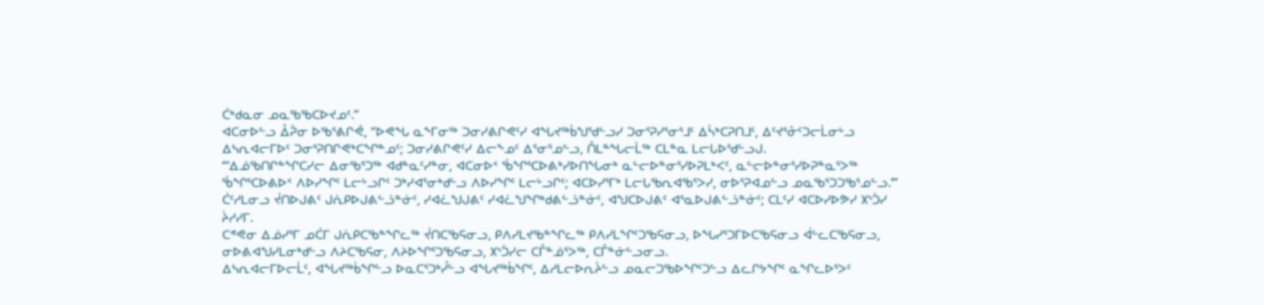ᑖᒃᑯᓇᓂ ᓄᓇᖃᖃᑕᐅᔪᓄᑦ.”
ᐊᑕᓂᐅᓪᓗ ᐂᕉᓂ ᐅᖃᕐᕕᒋᕚ, “ᐅᕙᖓ ᓇᖕᒥᓂᖅ ᑐᓂᓯᕕᒋᕙᑦᓯ ᐊᖓᔪᖅᑳᖑᖁᓪᓗᓯ ᑐᓂᕐᕈᓯᕐᓂᕐᒧᑦ ᐃᓵᒃᑕᕈᑎᒧᑦ, ᐃᑦᔪᕐᓁᑦᑐᓕᒫᓂᒡᓗ ᐃᓴᕆᐊᓕᒥᐅᑦ ᑐᓂᕐᕈᑎᒋᕙᒃᑕᖏᓐᓄᑦ; ᑐᓂᓯᕕᒋᕙᑦᓯ ᐃᓕᖕᓄᑦ ᐃᕐᓂᕐᓄᓪᓗ, ᑍᒪᓐᖓᓕᒫᖅ ᑕᒪᓐᓇ ᒪᓕᒐᐅᖁᓪᓗᒍ.
“‘ᐃᓅᖃᑎᒋᓐᖏᑕᓯᓕ ᐃᓂᖃᕐᑐᖅ ᐊᑯᓐᓇᑦᓯᓐᓂ, ᐊᑕᓂᐅᑉ ᖄᖏᕐᑕᐅᕕᒃᓯᐅᑎᖓᓂᒃ ᓇᓪᓕᐅᓐᓂᕐᓯᐅᕈᒪᒃᐸᑦ, ᓇᓪᓕᐅᓐᓂᕐᓯᐅᕈᓐᓇᕐᐳᖅ ᖄᖏᕐᑕᐅᕕᐅᑉ ᐱᐅᓯᖏᑦ ᒪᓕᒡᓗᒋᑦ ᑐᒃᓯᐊᕐᓂᒃᑯᓪᓗ ᐱᐅᓯᖏᑦ ᒪᓕᒡᓗᒋᑦ; ᐊᑕᐅᓯᕐᒥᒃ ᒪᓕᒐᖃᕆᐊᖃᕐᐳᓯ, ᓂᐅᕐᕈᐊᓄᓪᓗ ᓄᓇᖃᕐᑐᑐᖃᕐᓄᓪᓗ.’”
ᑖᑦᓱᒪᓂᓗ ᔫᑎᐅᒍᕕᑦ ᒍᕇᑭᐅᒍᕕᓪᓘᓐᓃᑦ, ᓯᐊᓛᖑᒍᕕᑦ ᓯᐊᓛᖑᖏᒃᑯᕕᓪᓘᓐᓃᑦ, ᐊᖑᑕᐅᒍᕕᑦ ᐊᕐᓇᐅᒍᕕᓪᓘᓐᓃᑦ; ᑕᒪᑦᓯ ᐊᑕᐅᓯᐅᕗᓯ ᙭ᔅᑑᓯ ᔩᓱᓯᒥ.
ᑕᕝᕙᓂ ᐃᓅᓯᕐᒥ ᓄᑖᒥ ᒍᕇᑭᑕᖃᓐᖏᓚᖅ ᔫᑎᑕᖃᕋᓂᓗ, ᑭᐱᓯᒪᔪᖃᓐᖏᓚᖅ ᑭᐱᓯᒪᖏᑦᑐᖃᕋᓂᓗ, ᐅᖓᓯᕐᑐᒥᐅᑕᖃᕋᓂᓗ ᐋᓪᓚᑕᖃᕋᓂᓗ, ᓂᐅᕕᐊᖑᓯᒪᓂᒃᑯᓪᓗ ᐱᔨᑕᖃᕋᓂ, ᐱᔨᐅᖏᕐᑐᖃᕋᓂᓗ, ᙭ᔅᑑᓯᓕ ᑕᒤᓐᓅᕐᐳᖅ, ᑕᒤᓐᓃᓪᓗᓂᓗ.
ᐃᓴᕆᐊᓕᒥᐅᓕᒫᑦ, ᐊᖓᔪᖅᑳᖏᓪᓗ ᐅᓇᑕᕐᑐᒃᓮᓪᓗ ᐊᖓᔪᖅᑳᖏᑦ, ᐃᓱᒪᓕᐅᕆᔩᓪᓗ ᓄᓇᓕᑐᖃᐅᖏᑦᑐᓪᓗ ᐃᓚᒋᔭᖏᑦ ᓇᖏᓚᐅᕐᐳᑦ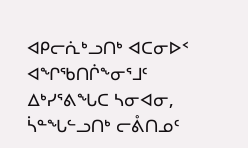ᐊᑭᓕᕇᒃᓗᑎᒃ ᐊᑕᓂᐅᑉ ᐊᖏᖃᑎᒌᖕᓂᕐᒧᑦ ᐃᒃᓯᕐᕕᖓᑕ ᓴᓂᐊᓂ, ᓵᓐᖓᓪᓗᑎᒃ ᓕᕔᑎᓄᑦ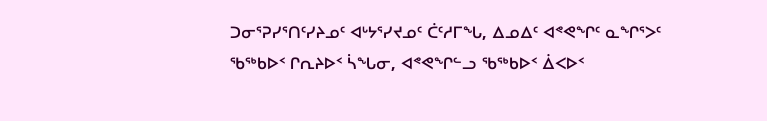ᑐᓂᕐᕈᓯᕐᑎᑦᓯᔨᓄᑦ ᐊᒡᔭᕐᓯᔪᓄᑦ ᑖᑦᓱᒥᖓ, ᐃᓄᐃᑦ ᐊᕝᕙᖏᑦ ᓇᖏᕐᐳᑦ ᖃᖅᑲᐅᑉ ᒋᕆᔨᐅᑉ ᓵᖓᓂ, ᐊᕝᕙᖏᓪᓗ ᖃᖅᑲᐅᑉ ᐄᐸᐅᑉ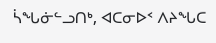ᓵᖓᓃᓪᓗᑎᒃ, ᐊᑕᓂᐅᑉ ᐱᔨᖓᑕ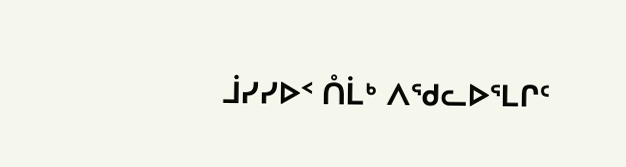ᒨᓯᓯᐅᑉ ᑍᒫᒃ ᐱᖁᓚᐅᕐᒪᒋᑦ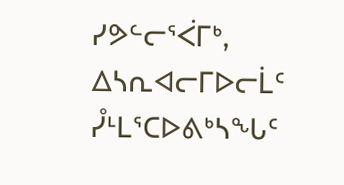ᓯᕗᓪᓕᕐᐹᒥᒃ, ᐃᓴᕆᐊᓕᒥᐅᓕᒫᑦ ᓮᒻᒪᕐᑕᐅᕕᒃᓴᖓᑦ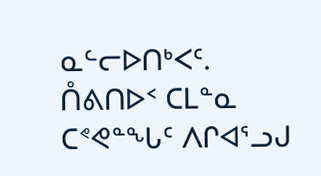ᓇᓪᓕᐅᑎᒃᐸᑦ.
ᑍᕕᑎᐅᑉ ᑕᒪᓐᓇ ᑕᕝᕙᓐᖓᑦ ᐱᒋᐊᕐᓗᒍ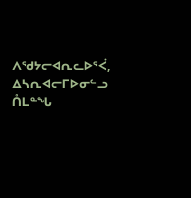ᐱᖁᔭᓕᐊᕆᓚᐅᕐᐹ, ᐃᓴᕆᐊᓕᒥᐅᓂᓪᓗ ᑍᒪᓐᖓ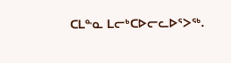ᑕᒪᓐᓇ ᒪᓕᒃᑕᐅᓕᓚᐅᕐᐳᖅ.